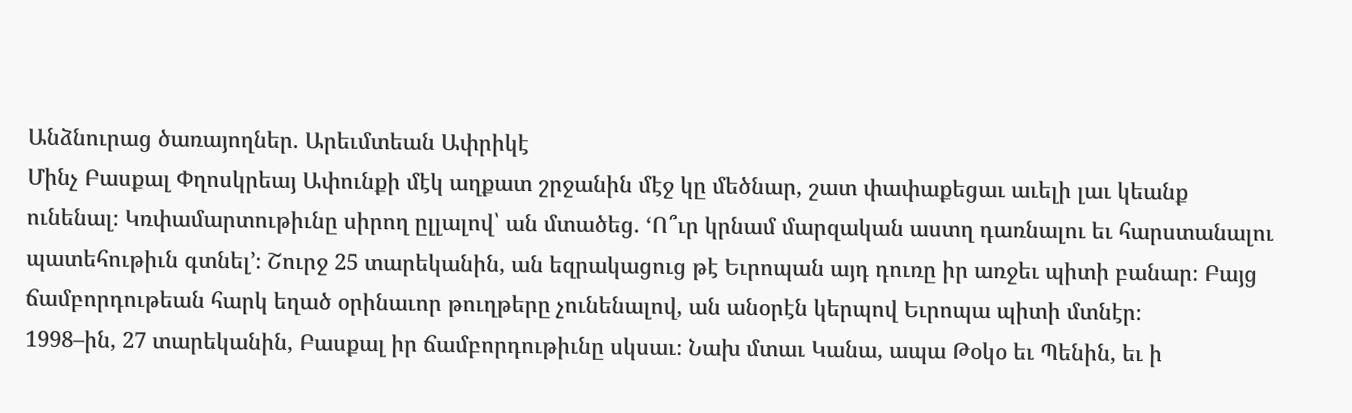Անձնուրաց ծառայողներ. Արեւմտեան Ափրիկէ
Մինչ Բասքալ Փղոսկրեայ Ափունքի մէկ աղքատ շրջանին մէջ կը մեծնար, շատ փափաքեցաւ աւելի լաւ կեանք ունենալ։ Կռփամարտութիւնը սիրող ըլլալով՝ ան մտածեց. ‘Ո՞ւր կրնամ մարզական աստղ դառնալու եւ հարստանալու պատեհութիւն գտնել’։ Շուրջ 25 տարեկանին, ան եզրակացուց թէ Եւրոպան այդ դուռը իր առջեւ պիտի բանար։ Բայց ճամբորդութեան հարկ եղած օրինաւոր թուղթերը չունենալով, ան անօրէն կերպով Եւրոպա պիտի մտնէր։
1998–ին, 27 տարեկանին, Բասքալ իր ճամբորդութիւնը սկսաւ։ Նախ մտաւ Կանա, ապա Թօկօ եւ Պենին, եւ ի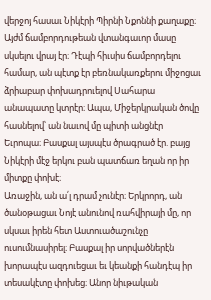վերջոյ հասաւ Նիկէրի Պիրնի Նքոննի քաղաքը։ Այժմ ճամբորդութեան վտանգաւոր մասը սկսելու վրայ էր։ Դէպի հիւսիս ճամբորդելու համար, ան պէտք էր բեռնակառքերու միջոցաւ ձրիաբար փոխադրուելով Սահարա անապատը կտրէր։ Ապա, Միջերկրական ծովը հասնելով՝ ան նաւով մը պիտի անցնէր Եւրոպա։ Բասքալ այսպէս ծրագրած էր. բայց Նիկէրի մէջ երկու բան պատճառ եղան որ իր միտքը փոխէ։
Առաջին, ան ա՛լ դրամ չունէր։ Երկրորդ, ան ծանօթացաւ Նոյէ անունով ռահվիրայի մը, որ սկսաւ իրեն հետ Աստուածաշունչը ուսումնասիրել։ Բասքալ իր սորվածներէն խորապէս ազդուեցաւ եւ կեանքի հանդէպ իր տեսակէտը փոխեց։ Անոր նիւթական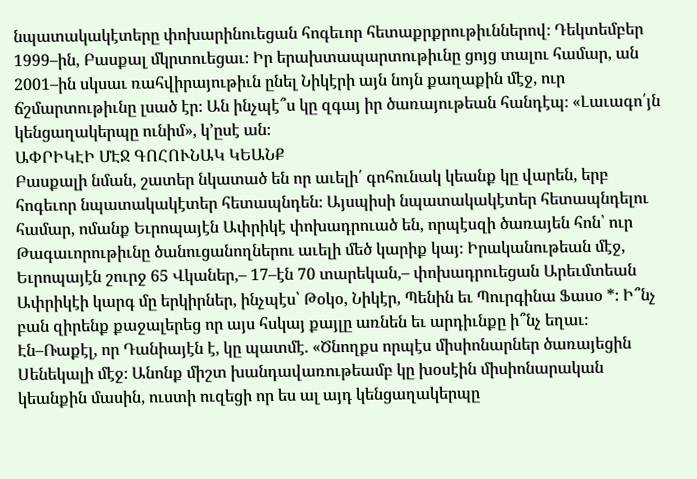նպատակակէտերը փոխարինուեցան հոգեւոր հետաքրքրութիւններով։ Դեկտեմբեր 1999–ին, Բասքալ մկրտուեցաւ։ Իր երախտապարտութիւնը ցոյց տալու համար, ան 2001–ին սկսաւ ռահվիրայութիւն ընել Նիկէրի այն նոյն քաղաքին մէջ, ուր ճշմարտութիւնը լսած էր։ Ան ինչպէ՞ս կը զգայ իր ծառայութեան հանդէպ։ «Լաւագո՛յն կենցաղակերպը ունիմ», կ’ըսէ ան։
ԱՓՐԻԿԷԻ ՄԷՋ ԳՈՀՈՒՆԱԿ ԿԵԱՆՔ
Բասքալի նման, շատեր նկատած են որ աւելի՛ գոհունակ կեանք կը վարեն, երբ հոգեւոր նպատակակէտեր հետապնդեն։ Այսպիսի նպատակակէտեր հետապնդելու համար, ոմանք Եւրոպայէն Ափրիկէ փոխադրուած են, որպէսզի ծառայեն հոն՝ ուր Թագաւորութիւնը ծանուցանողներու աւելի մեծ կարիք կայ։ Իրականութեան մէջ, Եւրոպայէն շուրջ 65 Վկաներ,– 17–էն 70 տարեկան,– փոխադրուեցան Արեւմտեան Ափրիկէի կարգ մը երկիրներ, ինչպէս՝ Թօկօ, Նիկէր, Պենին եւ Պուրգինա Ֆասօ *։ Ի՞նչ բան զիրենք քաջալերեց որ այս հսկայ քայլը առնեն եւ արդիւնքը ի՞նչ եղաւ։
Էն–Ռաքէլ, որ Դանիայէն է, կը պատմէ. «Ծնողքս որպէս միսիոնարներ ծառայեցին Սենեկալի մէջ։ Անոնք միշտ խանդավառութեամբ կը խօսէին միսիոնարական կեանքին մասին, ուստի ուզեցի որ ես ալ այդ կենցաղակերպը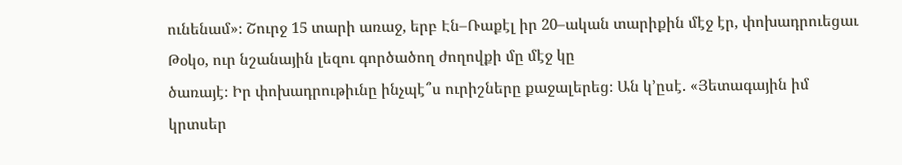ունենամ»։ Շուրջ 15 տարի առաջ, երբ Էն–Ռաքէլ իր 20–ական տարիքին մէջ էր, փոխադրուեցաւ Թօկօ, ուր նշանային լեզու գործածող ժողովքի մը մէջ կը
ծառայէ։ Իր փոխադրութիւնը ինչպէ՞ս ուրիշները քաջալերեց։ Ան կ’ըսէ. «Յետագային իմ կրտսեր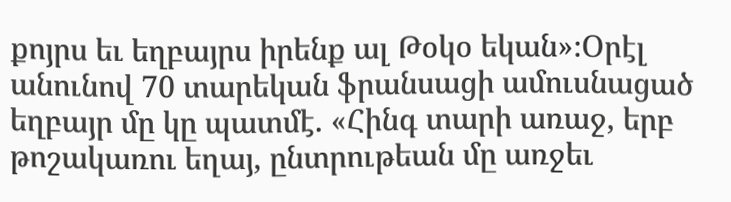քոյրս եւ եղբայրս իրենք ալ Թօկօ եկան»։Օրէլ անունով 70 տարեկան ֆրանսացի ամուսնացած եղբայր մը կը պատմէ. «Հինգ տարի առաջ, երբ թոշակառու եղայ, ընտրութեան մը առջեւ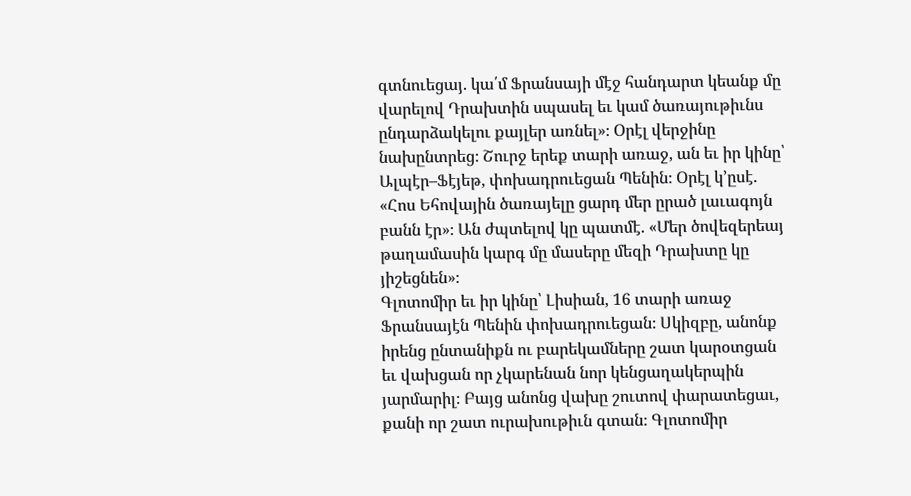գտնուեցայ. կա՛մ Ֆրանսայի մէջ հանդարտ կեանք մը վարելով Դրախտին սպասել եւ կամ ծառայութիւնս ընդարձակելու քայլեր առնել»։ Օրէլ վերջինը նախընտրեց։ Շուրջ երեք տարի առաջ, ան եւ իր կինը՝ Ալպէր–Ֆէյեթ, փոխադրուեցան Պենին։ Օրէլ կ’ըսէ. «Հոս Եհովային ծառայելը ցարդ մեր ըրած լաւագոյն բանն էր»։ Ան ժպտելով կը պատմէ. «Մեր ծովեզերեայ թաղամասին կարգ մը մասերը մեզի Դրախտը կը յիշեցնեն»։
Գլոտոմիր եւ իր կինը՝ Լիսիան, 16 տարի առաջ Ֆրանսայէն Պենին փոխադրուեցան։ Սկիզբը, անոնք իրենց ընտանիքն ու բարեկամները շատ կարօտցան եւ վախցան որ չկարենան նոր կենցաղակերպին յարմարիլ։ Բայց անոնց վախը շուտով փարատեցաւ, քանի որ շատ ուրախութիւն գտան։ Գլոտոմիր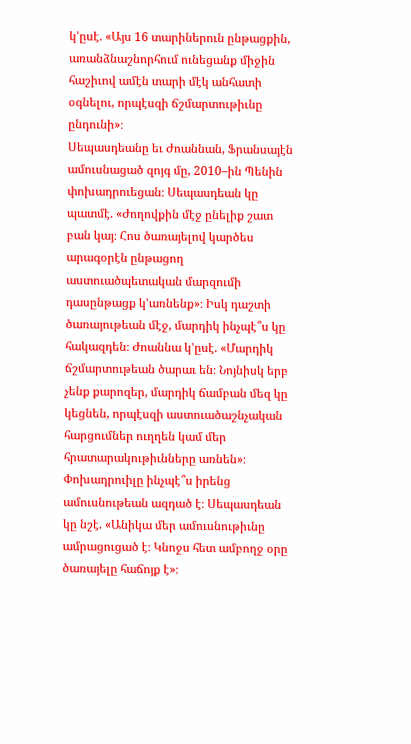կ’ըսէ. «Այս 16 տարիներուն ընթացքին, առանձնաշնորհում ունեցանք միջին հաշիւով ամէն տարի մէկ անհատի օգնելու, որպէսզի ճշմարտութիւնը ընդունի»։
Սեպասդեանը եւ Ժոաննան, Ֆրանսայէն ամուսնացած զոյգ մը, 2010–ին Պենին փոխադրուեցան։ Սեպասդեան կը պատմէ. «Ժողովքին մէջ ընելիք շատ բան կայ։ Հոս ծառայելով կարծես արագօրէն ընթացող աստուածպետական մարզումի դասընթացք կ’առնենք»։ Իսկ դաշտի ծառայութեան մէջ, մարդիկ ինչպէ՞ս կը հակազդեն։ Ժոաննա կ’ըսէ. «Մարդիկ ճշմարտութեան ծարաւ են։ Նոյնիսկ երբ չենք քարոզեր, մարդիկ ճամբան մեզ կը կեցնեն, որպէսզի աստուածաշնչական հարցումներ ուղղեն կամ մեր հրատարակութիւնները առնեն»։ Փոխադրուիլը ինչպէ՞ս իրենց ամուսնութեան ազդած է։ Սեպասդեան կը նշէ. «Անիկա մեր ամուսնութիւնը ամրացուցած է։ Կնոջս հետ ամբողջ օրը ծառայելը հաճոյք է»։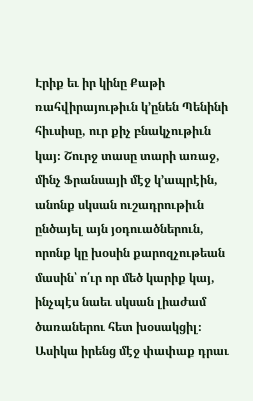Էրիք եւ իր կինը Քաթի ռահվիրայութիւն կ’ընեն Պենինի հիւսիսը, ուր քիչ բնակչութիւն կայ։ Շուրջ տասը տարի առաջ, մինչ Ֆրանսայի մէջ կ’ապրէին, անոնք սկսան ուշադրութիւն ընծայել այն յօդուածներուն, որոնք կը խօսին քարոզչութեան մասին՝ ո՛ւր որ մեծ կարիք կայ, ինչպէս նաեւ սկսան լիաժամ ծառաներու հետ խօսակցիլ։ Ասիկա իրենց մէջ փափաք դրաւ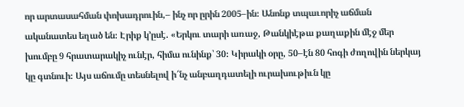որ արտասահման փոխադրուին,– ինչ որ ըրին 2005–ին։ Անոնք տպաւորիչ աճման ականատես եղած են։ Էրիք կ’ըսէ. «Երկու տարի առաջ, Թանկիէթա քաղաքին մէջ մեր խումբը 9 հրատարակիչ ունէր, հիմա ունինք՝ 30։ Կիրակի օրը, 50–էն 80 հոգի ժողովին ներկայ կը գտնուի։ Այս աճումը տեսնելով ի՜նչ անբաղդատելի ուրախութիւն կը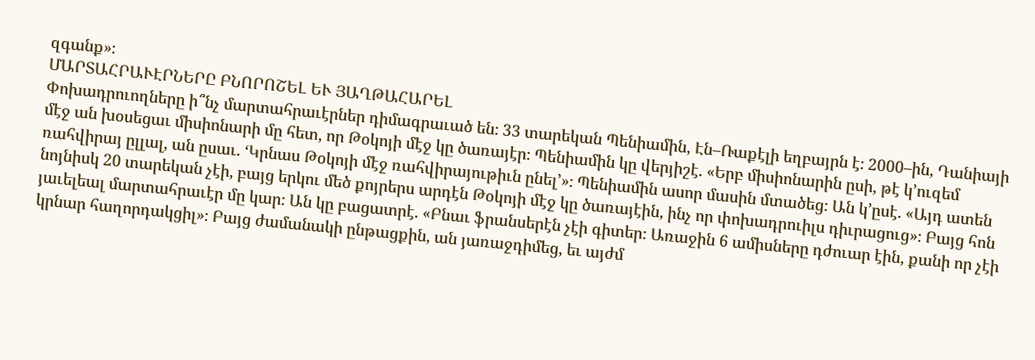զգանք»։
ՄԱՐՏԱՀՐԱՒԷՐՆԵՐԸ ԲՆՈՐՈՇԵԼ ԵՒ ՅԱՂԹԱՀԱՐԵԼ
Փոխադրուողները ի՞նչ մարտահրաւէրներ դիմագրաւած են։ 33 տարեկան Պենիամին, Էն–Ռաքէլի եղբայրն է։ 2000–ին, Դանիայի մէջ ան խօսեցաւ միսիոնարի մը հետ, որ Թօկոյի մէջ կը ծառայէր։ Պենիամին կը վերյիշէ. «Երբ միսիոնարին ըսի, թէ կ’ուզեմ ռահվիրայ ըլլալ, ան ըսաւ. ‘Կրնաս Թօկոյի մէջ ռահվիրայութիւն ընել’»։ Պենիամին ասոր մասին մտածեց։ Ան կ’ըսէ. «Այդ ատեն նոյնիսկ 20 տարեկան չէի, բայց երկու մեծ քոյրերս արդէն Թօկոյի մէջ կը ծառայէին, ինչ որ փոխադրուիլս դիւրացուց»։ Բայց հոն յաւելեալ մարտահրաւէր մը կար։ Ան կը բացատրէ. «Բնաւ ֆրանսերէն չէի գիտեր։ Առաջին 6 ամիսները դժուար էին, քանի որ չէի կրնար հաղորդակցիլ»։ Բայց ժամանակի ընթացքին, ան յառաջդիմեց, եւ այժմ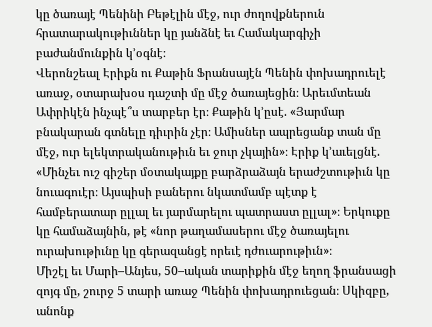կը ծառայէ Պենինի Բեթէլին մէջ, ուր ժողովքներուն հրատարակութիւններ կը յանձնէ եւ Համակարգիչի բաժանմունքին կ’օգնէ։
Վերոնշեալ Էրիքն ու Քաթին Ֆրանսայէն Պենին փոխադրուելէ առաջ, օտարախօս դաշտի մը մէջ ծառայեցին։ Արեւմտեան Ափրիկէն ինչպէ՞ս տարբեր էր։ Քաթին կ’ըսէ. «Յարմար բնակարան գտնելը դիւրին չէր։ Ամիսներ ապրեցանք տան մը մէջ, ուր ելեկտրականութիւն եւ ջուր չկային»։ Էրիք կ’աւելցնէ. «Մինչեւ ուշ գիշեր մօտակայքը բարձրաձայն երաժշտութիւն կը նուագուէր։ Այսպիսի բաներու նկատմամբ պէտք է համբերատար ըլլալ եւ յարմարելու պատրաստ ըլլալ»։ Երկուքը կը համաձայնին, թէ «նոր թաղամասերու մէջ ծառայելու ուրախութիւնը կը գերազանցէ որեւէ դժուարութիւն»։
Միշէլ եւ Մարի–Անյես, 50–ական տարիքին մէջ եղող ֆրանսացի զոյգ մը, շուրջ 5 տարի առաջ Պենին փոխադրուեցան։ Սկիզբը, անոնք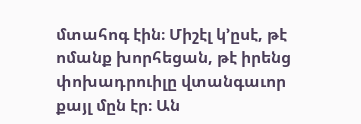մտահոգ էին։ Միշէլ կ’ըսէ, թէ ոմանք խորհեցան, թէ իրենց փոխադրուիլը վտանգաւոր քայլ մըն էր։ Ան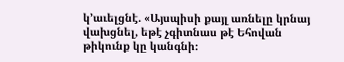կ’աւելցնէ. «Այսպիսի քայլ առնելը կրնայ վախցնել, եթէ չգիտնաս թէ Եհովան թիկունք կը կանգնի։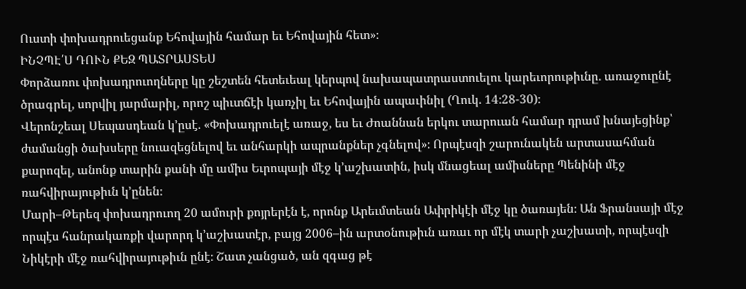Ուստի փոխադրուեցանք Եհովային համար եւ Եհովային հետ»։
ԻՆՉՊԷ՛Ս ԴՈՒՆ ՔԵԶ ՊԱՏՐԱՍՏԵՍ
Փորձառու փոխադրուողները կը շեշտեն հետեւեալ կերպով նախապատրաստուելու կարեւորութիւնը. առաջուընէ ծրագրել, սորվիլ յարմարիլ, որոշ պիւտճէի կառչիլ եւ Եհովային ապաւինիլ (Ղուկ. 14։28-30)։
Վերոնշեալ Սեպասդեան կ’ըսէ. «Փոխադրուելէ առաջ, ես եւ Ժոաննան երկու տարուան համար դրամ խնայեցինք՝ ժամանցի ծախսերը նուազեցնելով եւ անհարկի ապրանքներ չգնելով»։ Որպէսզի շարունակեն արտասահման քարոզել, անոնք տարին քանի մը ամիս Եւրոպայի մէջ կ’աշխատին, իսկ մնացեալ ամիսները Պենինի մէջ ռահվիրայութիւն կ’ընեն։
Մարի–Թերեզ փոխադրուող 20 ամուրի քոյրերէն է, որոնք Արեւմտեան Ափրիկէի մէջ կը ծառայեն։ Ան Ֆրանսայի մէջ որպէս հանրակառքի վարորդ կ’աշխատէր, բայց 2006–ին արտօնութիւն առաւ որ մէկ տարի չաշխատի, որպէսզի Նիկէրի մէջ ռահվիրայութիւն ընէ։ Շատ չանցած, ան զգաց թէ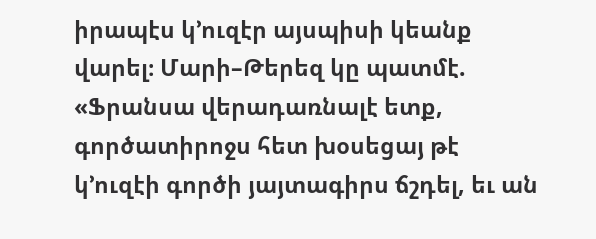իրապէս կ’ուզէր այսպիսի կեանք վարել։ Մարի–Թերեզ կը պատմէ. «Ֆրանսա վերադառնալէ ետք, գործատիրոջս հետ խօսեցայ թէ կ’ուզէի գործի յայտագիրս ճշդել, եւ ան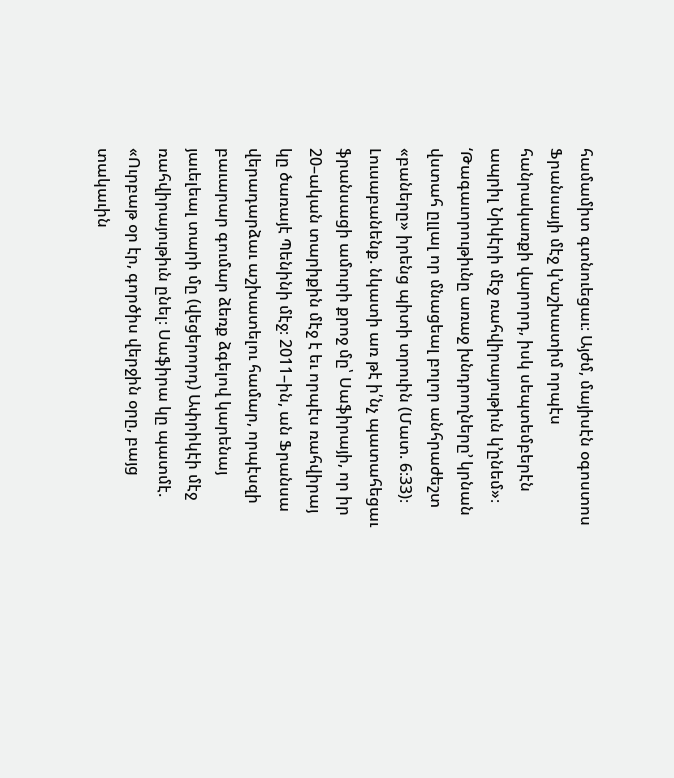համամիտ գտնուեցաւ։ Այժմ, մայիսէն օգոստոս Ֆրանսայի մէջ կ’աշխատիմ որպէս հանրակառքի վարորդ, իսկ սեպտեմբերէն ապրիլ Նիկէրի մէջ ռահվիրայութիւն կ’ընեմ»։
‘Թագաւորութիւնը առաջ խնդրողները’ կրնան վստահ ըլլալ որ մնացեալ բոլոր անհրաժեշտ «բաները» իրենց պիտի տրուին (Մատ. 6։33)։ Լուսաբանենք. նկատի առ թէ ի՛նչ պատահեցաւ ֆրանսացի ամուրի քրոջ մը՝ Սաֆիրայի, որ իր 20–ական տարիքին մէջ է եւ որպէս ռահվիրայ կը ծառայէ Պենինի մէջ։ 2011–ին, ան Ֆրանսա վերադարձաւ աշխատելու համար, որպէսզի բաւարար գումար ձեռք ձգելով կարենայ յաւելեալ տարի մը (վեցերորդ) Ափրիկէի մէջ ռահվիրայութիւն ընել։ Սաֆիրա կը պատմէ. «Ուրբաթ օր էր, գործիս վերջին օրը, բայց տակաւին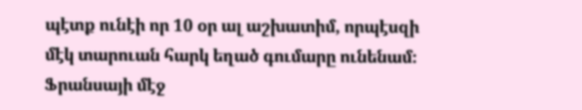պէտք ունէի որ 10 օր ալ աշխատիմ, որպէսզի մէկ տարուան հարկ եղած գումարը ունենամ։ Ֆրանսայի մէջ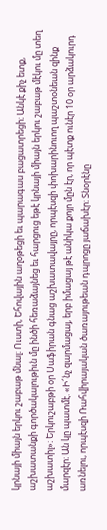կրնայի միայն երկու շաբաթ մնալ։ Ուստի, Եհովային աղօթեցի եւ պարագաս բացատրեցի։ Անկէ քիչ ետք, աշխատանքի գործակալութիւն մը ինծի հեռաձայնեց եւ հարցուց եթէ կրնայի միայն երկու շաբաթ մէկու մը տեղ աշխատիլ»։ Երկուշաբթի օր Սաֆիրան գնաց աշխատավայրը, որպէսզի փոխարինուող պաշտօնեան զինք մարզէր։ Ան կը պատմէ. «Ի՜նչ զարմացայ, երբ իմացայ թէ անիկա քոյր մըն էր, որ պէտք ունէր 10 օր արձակուրդ առնելու, որպէսզի Ռահվիրայական ծառայութեան դպրոցը յաճախէր։ Տնօրէնը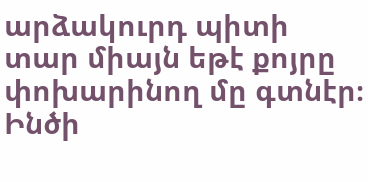արձակուրդ պիտի տար միայն եթէ քոյրը փոխարինող մը գտնէր։ Ինծի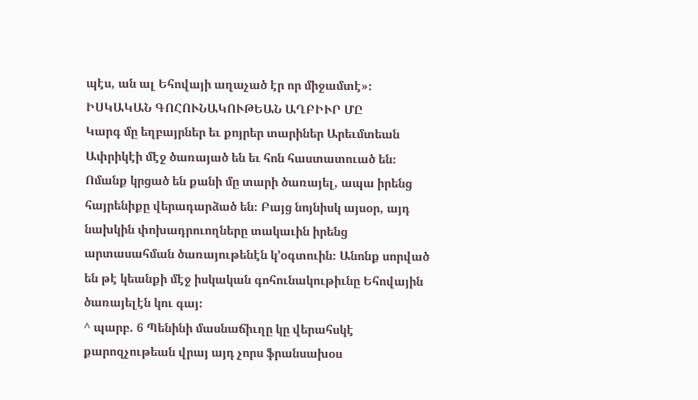պէս, ան ալ Եհովայի աղաչած էր որ միջամտէ»։
ԻՍԿԱԿԱՆ ԳՈՀՈՒՆԱԿՈՒԹԵԱՆ ԱՂԲԻՒՐ ՄԸ
Կարգ մը եղբայրներ եւ քոյրեր տարիներ Արեւմտեան Ափրիկէի մէջ ծառայած են եւ հոն հաստատուած են։ Ոմանք կրցած են քանի մը տարի ծառայել, ապա իրենց հայրենիքը վերադարձած են։ Բայց նոյնիսկ այսօր, այդ նախկին փոխադրուողները տակաւին իրենց արտասահման ծառայութենէն կ’օգտուին։ Անոնք սորված են թէ կեանքի մէջ իսկական գոհունակութիւնը Եհովային ծառայելէն կու գայ։
^ պարբ. 6 Պենինի մասնաճիւղը կը վերահսկէ քարոզչութեան վրայ այդ չորս ֆրանսախօս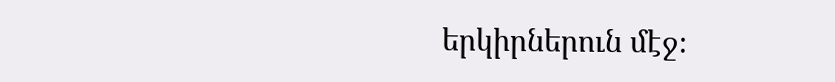երկիրներուն մէջ։